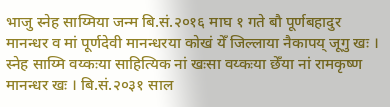भाजु स्नेह साय्मिया जन्म बि.सं.२०१६ माघ १ गते बौ पूर्णबहादुर मानन्धर व मां पूर्णदेवी मानन्धरया कोखं येँ जिल्लाया नैकापय् जूगु खः । स्नेह साय्मि वय्कःया साहित्यिक नां खःसा वय्कःया छेँया नां रामकृष्ण मानन्धर खः । बि.सं.२०३१ साल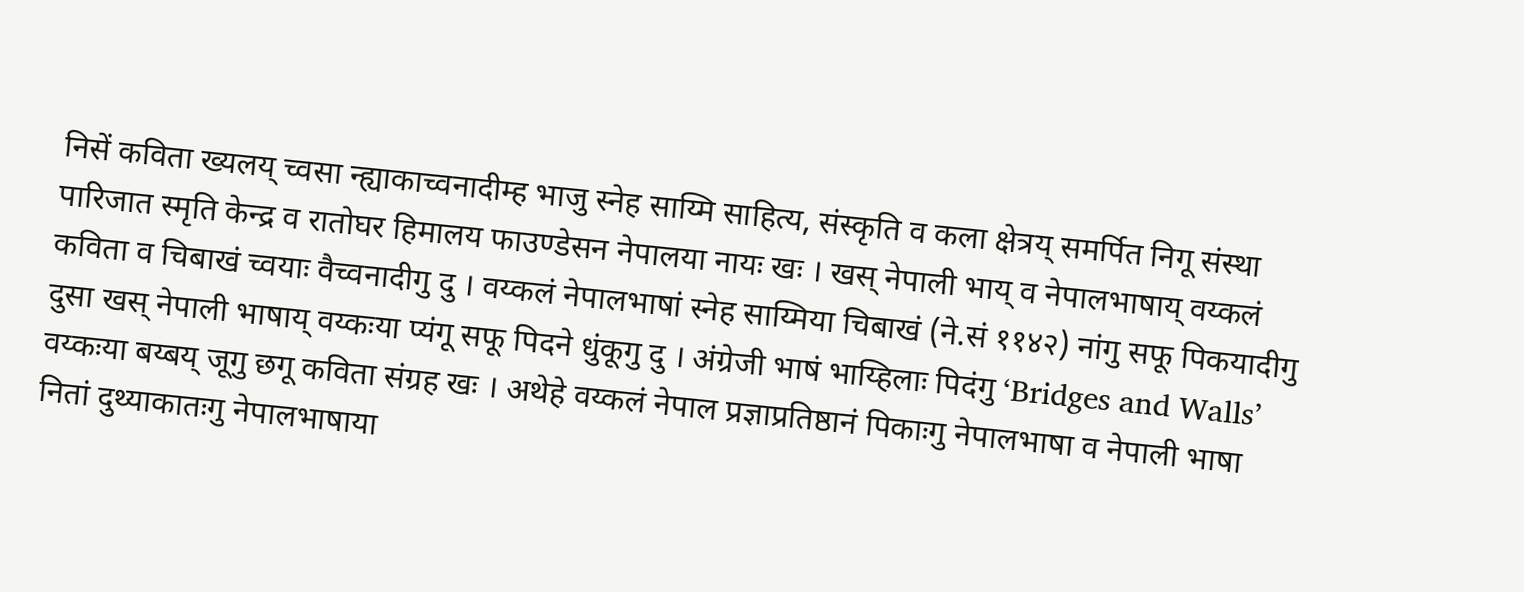निसें कविता ख्यलय् च्वसा न्ह्याकाच्वनादीम्ह भाजु स्नेह साय्मि साहित्य, संस्कृति व कला क्षेत्रय् समर्पित निगू संस्था पारिजात स्मृति केन्द्र व रातोघर हिमालय फाउण्डेसन नेपालया नायः खः । खस् नेपाली भाय् व नेपालभाषाय् वय्कलं कविता व चिबाखं च्वयाः वैच्वनादीगु दु । वय्कलं नेपालभाषां स्नेह साय्मिया चिबाखं (ने.सं ११४२) नांगु सफू पिकयादीगु दुसा खस् नेपाली भाषाय् वय्कःया प्यंगू सफू पिदने धुंकूगु दु । अंग्रेजी भाषं भाय्हिलाः पिदंगु ‘Bridges and Walls’ वय्कःया बय्बय् जूगु छगू कविता संग्रह खः । अथेहे वय्कलं नेपाल प्रज्ञाप्रतिष्ठानं पिकाःगु नेपालभाषा व नेपाली भाषा नितां दुथ्याकातःगु नेपालभाषाया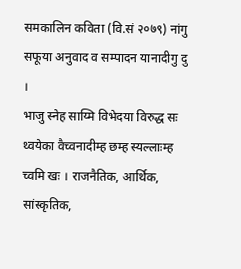समकालिन कविता (वि.सं २०७९) नांगु सफूया अनुवाद व सम्पादन यानादीगु दु ।
भाजु स्नेह साय्मि विभेदया विरुद्ध सः थ्वयेका वैच्वनादीम्ह छम्ह स्यल्लाःम्ह च्वमि खः । राजनैतिक, आर्थिक, सांस्कृतिक,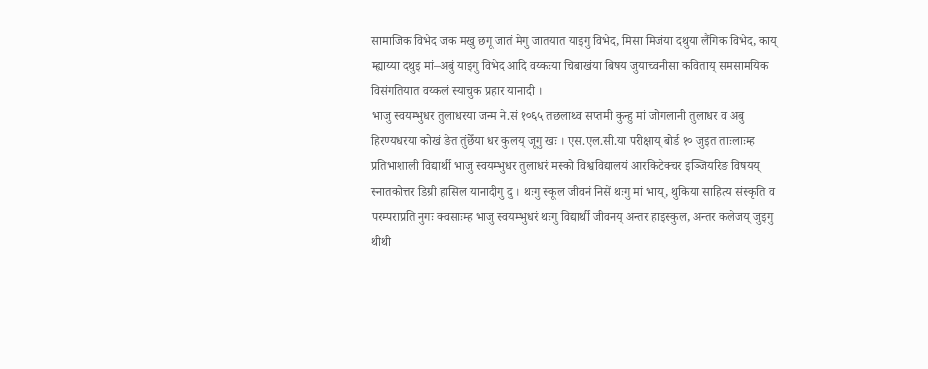सामाजिक विभेद जक मखु छगू जातं मेगु जातयात याइगु विभेद, मिसा मिजंया दथुया लैंगिक विभेद, काय् म्ह्याय्या दथुइ मां–अबुं याइगु विभेद आदि वय्कःया चिबाखंया बिषय जुयाच्वनीसा कविताय् समसामयिक विसंगतियात वय्कलं स्याचुक प्रहार यानादी ।
भाजु स्वयम्भुधर तुलाधरया जन्म ने.सं १०६५ तछलाथ्व सप्तमी कुन्हु मां जोगलानी तुलाधर व अबु हिरण्यधरया कोखं ङेत तुंछेँया धर कुलय् जूगु खः । एस.एल.सी.या परीक्षाय् बोर्ड १० जुइत ताःलाःम्ह प्रतिभाशाली विद्यार्थी भाजु स्वयम्भुधर तुलाधरं मस्को विश्वविद्यालयं आरकिटेक्चर इञ्जियरिङ विषयय् स्नातकोत्तर डिग्री हासिल यानादीगु दु । थःगु स्कूल जीवनं निसें थःगु मां भाय्, थुकिया साहित्य संस्कृति व परम्पराप्रति नुगः क्वसाःम्ह भाजु स्वयम्भुधरं थःगु विद्यार्थी जीवनय् अन्तर हाइस्कुल, अन्तर कलेजय् जुइगु थीथी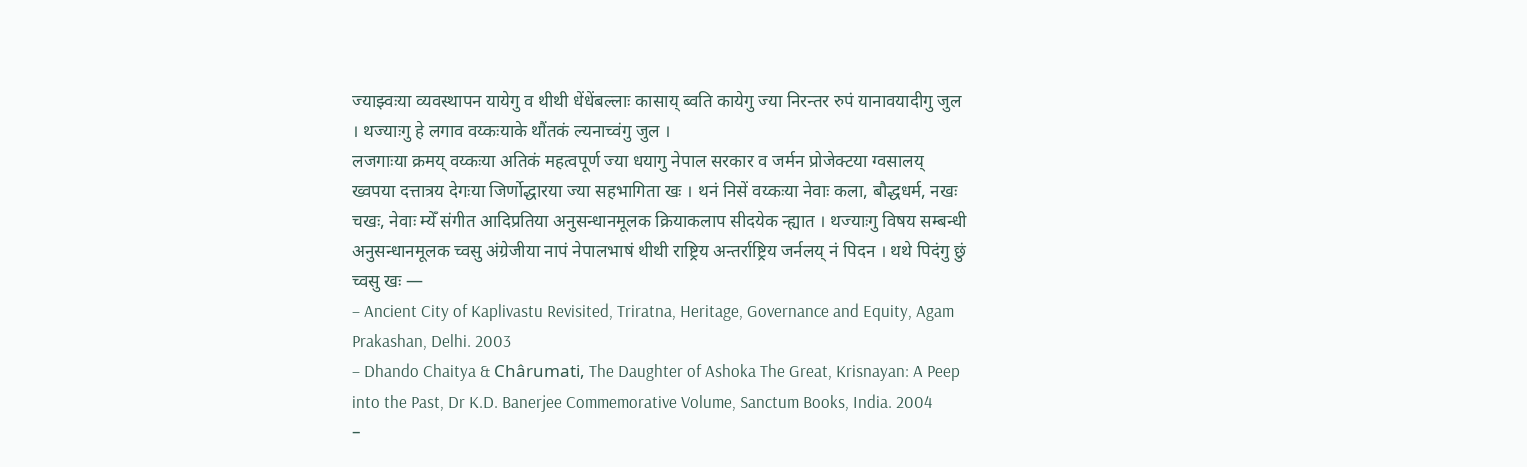ज्याझ्वःया व्यवस्थापन यायेगु व थीथी धेंधेंबल्लाः कासाय् ब्वति कायेगु ज्या निरन्तर रुपं यानावयादीगु जुल । थज्याःगु हे लगाव वय्कःयाके थौंतकं ल्यनाच्वंगु जुल ।
लजगाःया क्रमय् वय्कःया अतिकं महत्वपूर्ण ज्या धयागु नेपाल सरकार व जर्मन प्रोजेक्टया ग्वसालय् ख्वपया दत्तात्रय देगःया जिर्णोद्धारया ज्या सहभागिता खः । थनं निसें वय्कःया नेवाः कला, बौद्धधर्म, नखः चखः, नेवाः म्येँ संगीत आदिप्रतिया अनुसन्धानमूलक क्रियाकलाप सीदयेक न्ह्यात । थज्याःगु विषय सम्बन्धी अनुसन्धानमूलक च्वसु अंग्रेजीया नापं नेपालभाषं थीथी राष्ट्रिय अन्तर्राष्ट्रिय जर्नलय् नं पिदन । थथे पिदंगु छुं च्वसु खः —
– Ancient City of Kaplivastu Revisited, Triratna, Heritage, Governance and Equity, Agam Prakashan, Delhi. 2003
– Dhando Chaitya & Chârumati, The Daughter of Ashoka The Great, Krisnayan: A Peep into the Past, Dr K.D. Banerjee Commemorative Volume, Sanctum Books, India. 2004
–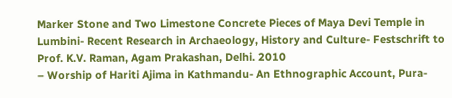Marker Stone and Two Limestone Concrete Pieces of Maya Devi Temple in Lumbini- Recent Research in Archaeology, History and Culture- Festschrift to Prof. K.V. Raman, Agam Prakashan, Delhi. 2010
– Worship of Hariti Ajima in Kathmandu- An Ethnographic Account, Pura-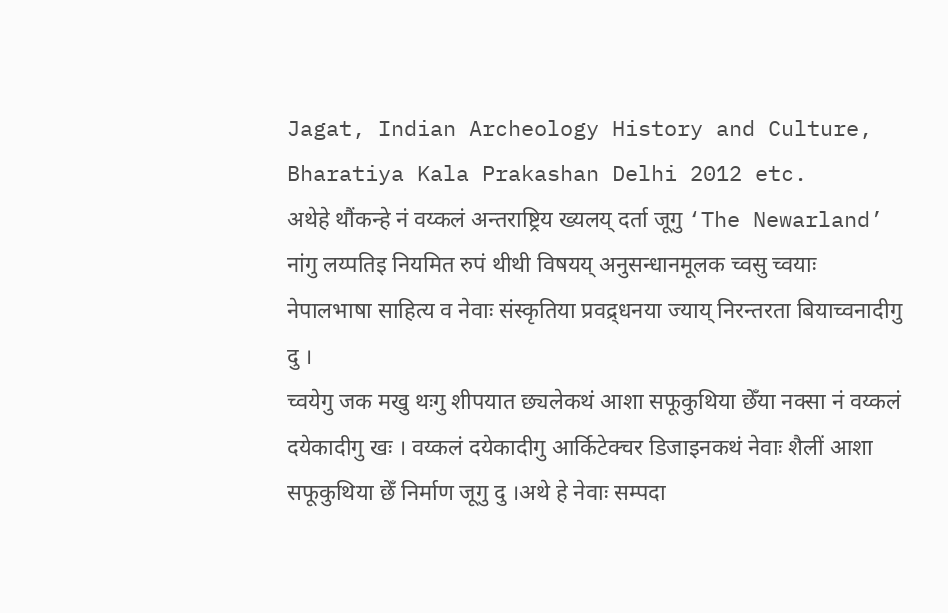Jagat, Indian Archeology History and Culture, Bharatiya Kala Prakashan Delhi 2012 etc.
अथेहे थौंकन्हे नं वय्कलं अन्तराष्ट्रिय ख्यलय् दर्ता जूगु ‘The Newarland’ नांगु लय्पतिइ नियमित रुपं थीथी विषयय् अनुसन्धानमूलक च्वसु च्वयाः नेपालभाषा साहित्य व नेवाः संस्कृतिया प्रवद्र्धनया ज्याय् निरन्तरता बियाच्वनादीगु दु ।
च्वयेगु जक मखु थःगु शीपयात छ्यलेकथं आशा सफूकुथिया छेँया नक्सा नं वय्कलं दयेकादीगु खः । वय्कलं दयेकादीगु आर्किटेक्चर डिजाइनकथं नेवाः शैलीं आशा सफूकुथिया छेँ निर्माण जूगु दु ।अथे हे नेवाः सम्पदा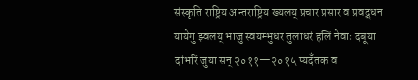संस्कृति राष्ट्रिय अन्तराष्ट्रिय ख्यलय् प्रचार प्रसार व प्रवद्र्धन यायेगु झ्वलय् भाजु स्वयम्भुधर तुलाधरं हलिं नेवाः दबूया दांभरिं जुया सन् २०११—२०१५ प्यदँतक व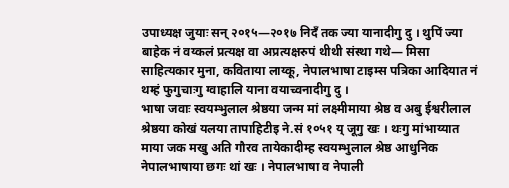उपाध्यक्ष जुयाः सन् २०१५—२०१७ निदँ तक ज्या यानादीगु दु । थुपिं ज्या बाहेक नं वय्कलं प्रत्यक्ष वा अप्रत्यक्षरुपं थीथी संस्था गथे— मिसा साहित्यकार मुना, कविताया लाय्कू, नेपालभाषा टाइम्स पत्रिका आदियात नं थम्हं फुगुचाःगु ग्वाहालि याना वयाच्वनादीगु दु ।
भाषा जवाः स्वयम्भुलाल श्रेष्ठया जन्म मां लक्ष्मीमाया श्रेष्ठ व अबु ईश्वरीलाल श्रेष्ठया कोखं यलया तापाहिटीइ ने.सं १०५१ य् जूगु खः । थःगु मांभाय्यात माया जक मखु अति गौरव तायेकादीम्ह स्वयम्भुलाल श्रेष्ठ आधुनिक नेपालभाषाया छगः थां खः । नेपालभाषा व नेपाली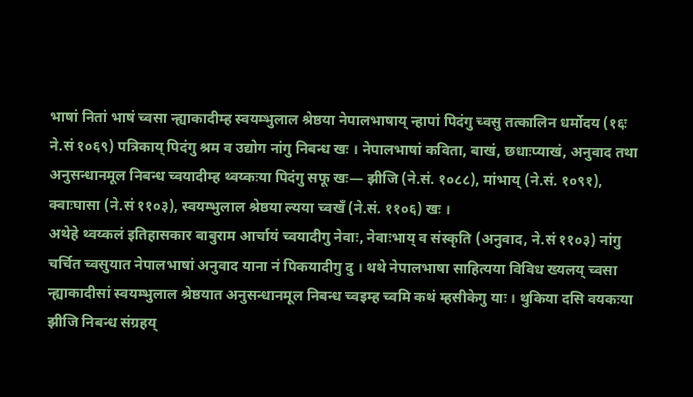भाषां नितां भाषं च्वसा न्ह्याकादीम्ह स्वयम्भुलाल श्रेष्ठया नेपालभाषाय् न्हापां पिदंगु च्वसु तत्कालिन धर्मोदय (१६ः ने.सं १०६९) पत्रिकाय् पिदंगु श्रम व उद्योग नांगु निबन्ध खः । नेपालभाषां कविता, बाखं, छधाःप्याखं, अनुवाद तथा अनुसन्धानमूल निबन्ध च्वयादीम्ह थ्वय्कःया पिदंगु सफू खः— झीजि (ने.सं. १०८८), मांभाय् (ने.सं. १०९१), क्वाःघासा (ने.सं ११०३), स्वयम्भुलाल श्रेष्ठया ल्यया च्वखँ (ने.सं. ११०६) खः ।
अथेहे थ्वय्कलं इतिहासकार बाबुराम आर्चायं च्वयादीगु नेवाः, नेवाःभाय् व संस्कृति (अनुवाद, ने.सं ११०३) नांगु चर्चित च्वसुयात नेपालभाषां अनुवाद याना नं पिकयादीगु दु । थथे नेपालभाषा साहित्यया विविध ख्यलय् च्वसा न्ह्याकादीसां स्वयम्भुलाल श्रेष्ठयात अनुसन्धानमूल निबन्ध च्वइम्ह च्वमि कथं म्हसीकेगु याः । थुकिया दसि वयकःया झीजि निबन्ध संग्रहय्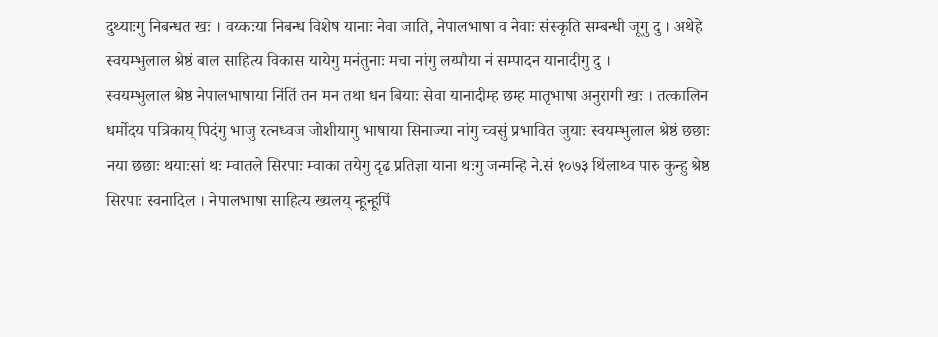दुथ्याःगु निबन्धत खः । वय्कःया निबन्ध विशेष यानाः नेवा जाति, नेपालभाषा व नेवाः संस्कृति सम्बन्धी जूगु दु । अथेहे स्वयम्भुलाल श्रेष्ठं बाल साहित्य विकास यायेगु मनंतुनाः मचा नांगु लय्पौया नं सम्पादन यानादीगु दु ।
स्वयम्भुलाल श्रेष्ठ नेपालभाषाया निंतिं तन मन तथा धन बियाः सेवा यानादीम्ह छम्ह मातृभाषा अनुरागी खः । तत्कालिन धर्मोदय पत्रिकाय् पिदंगु भाजु रत्नध्वज जोशीयागु भाषाया सिनाज्या नांगु च्वसुं प्रभावित जुयाः स्वयम्भुलाल श्रेष्ठं छछाः नया छछाः थयाःसां थः म्वातले सिरपाः म्वाका तयेगु दृढ प्रतिज्ञा याना थःगु जन्मन्हि ने.सं १०७३ थिंलाथ्व पारु कुन्हु श्रेष्ठ सिरपाः स्वनादिल । नेपालभाषा साहित्य ख्यलय् न्हून्हूपिं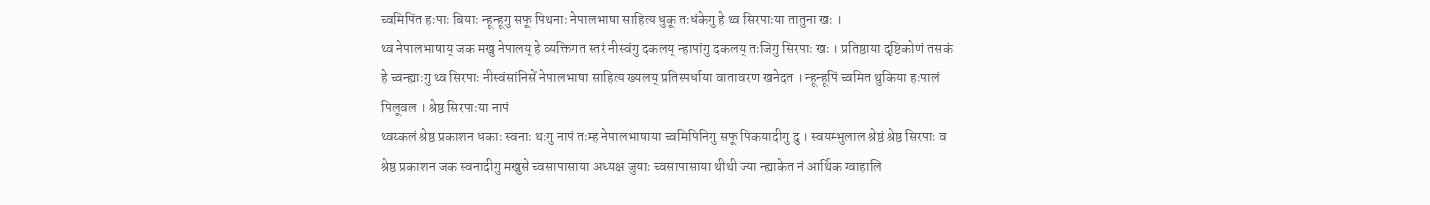च्वमिपिंत हःपाः बियाः न्हून्हूगु सफू पिथनाः नेपालभाषा साहित्य धुकू तःधंकेगु हे थ्व सिरपाःया तातुना खः ।
थ्व नेपालभाषाय् जक मखु नेपालय् हे व्यक्तिगत स्तरं नीस्वंगु दकलय् न्हापांगु दकलय् तःजिगु सिरपाः खः । प्रतिष्ठाया दृष्टिकोणं तसकं हे च्वन्ह्याःगु थ्व सिरपाः नीस्वंसांनिसें नेपालभाषा साहित्य ख्यलय् प्रतिस्पर्धाया वातावरण खनेदत । न्हून्हूपिं च्वमित थुकिया हःपालं पिलूवल । श्रेष्ठ सिरपाःया नापं
थ्वय्कलं श्रेष्ठ प्रकाशन धकाः स्वनाः थःगु नापं तःम्ह नेपालभाषाया च्वमिपिनिगु सफू पिकयादीगु दु । स्वयम्भुलाल श्रेष्ठं श्रेष्ठ सिरपाः व श्रेष्ठ प्रकाशन जक स्वनादीगु मखुसे च्वसापासाया अध्यक्ष जुयाः च्वसापासाया थीथी ज्या न्ह्याकेत नं आर्थिक ग्वाहालि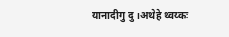यानादीगु दु ।अथेहे थ्वय्कः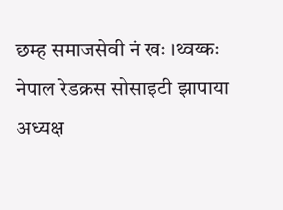छम्ह समाजसेवी नं खः ।थ्वय्कः नेपाल रेडक्रस सोसाइटी झापाया अध्यक्ष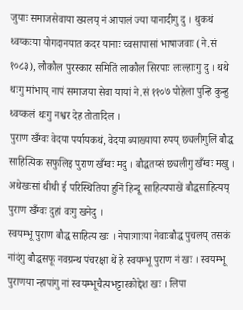जुयाः समाजसेवाया ख्यलय् नं आपालं ज्या यानादीगु दु । थुकथं थ्वय्कःया योगदानयात कदर यानाः च्वसापासां भाषाजवाः (ने.सं १०८३), लौकौल पुरस्कार समितिं लाकौल सिरपाः लःल्हाःगु दु । थथे थःगु मांभाय् नापं समाजया सेवा यायां ने.सं ११०७ पोहेला पुन्हि कुन्हु थ्वय्कलं थःगु नश्वर देह तोतादिल ।
पुराण खँग्वः वेदया पर्यायकथं, वेदया ब्याख्याया रुपय् छ्यलीगुलिं बौद्ध साहित्यिक सफुलिइ पुराण खँग्वः मदु । बौद्धतय्सं छ्यलीगु खँग्वः मखु । अथेखःसां थीथी ई परिस्थितिया हुनिं हिन्दू साहित्यपाखें बौद्धसाहित्यय् पुराण खँग्वः दुहां वःगु खनेदु ।
स्वयम्भू पुराण बौद्ध साहित्य खः । नेपाःगाःया नेवाःबौद्ध पुचलय् तसकं नांदंगु बौद्धसफू नवग्रन्थ पंचरक्षा थें हे स्वयम्भू पुराण नं खः । स्वयम्भू पुराणया न्हापांगु नां स्वयम्भूचैत्यभट्टारकोद्देश खः । लिपा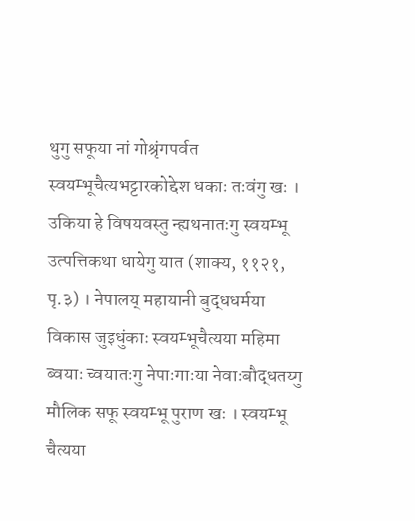थुगु सफूया नां गोश्रृंगपर्वत स्वयम्भूचैत्यभट्टारकोद्देश धकाः तःवंगु खः । उकिया हे विषयवस्तु न्ह्यथनातःगु स्वयम्भू उत्पत्तिकथा धायेगु यात (शाक्य, ११२१, पृ.३) । नेपालय् महायानी बुद्धधर्मया विकास जुइधुंकाः स्वयम्भूचैत्यया महिमा ब्वयाः च्वयातःगु नेपाःगाःया नेवाःबौद्धतय्गु मौलिक सफू स्वयम्भू पुराण खः । स्वयम्भू चैत्यया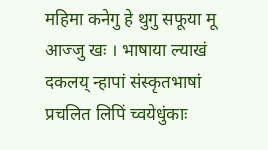महिमा कनेगु हे थुगु सफूया मू आज्जु खः । भाषाया ल्याखं दकलय् न्हापां संस्कृतभाषां प्रचलित लिपिं च्वयेधुंकाः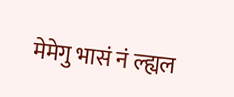मेमेगु भासं नं ल्ह्यल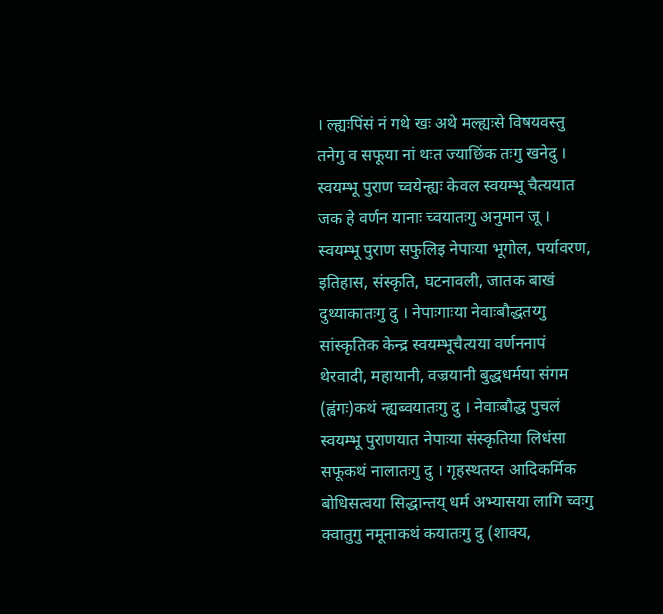। ल्ह्यःपिंसं नं गथे खः अथे मल्ह्यःसे विषयवस्तु तनेगु व सफूया नां थःत ज्याछिंक तःगु खनेदु । स्वयम्भू पुराण च्वयेन्ह्यः केवल स्वयम्भू चैत्ययात जक हे वर्णन यानाः च्वयातःगु अनुमान जू । स्वयम्भू पुराण सफुलिइ नेपाःया भूगोल, पर्यावरण, इतिहास, संस्कृति, घटनावली, जातक बाखं दुथ्याकातःगु दु । नेपाःगाःया नेवाःबौद्धतय्गु सांस्कृतिक केन्द्र स्वयम्भूचैत्यया वर्णननापं थेरवादी, महायानी, वज्रयानी बुद्धधर्मया संगम (ह्वंगः)कथं न्ह्यब्वयातःगु दु । नेवाःबौद्ध पुचलं स्वयम्भू पुराणयात नेपाःया संस्कृतिया लिधंसा सफूकथं नालातःगु दु । गृहस्थतय्त आदिकर्मिक बोधिसत्वया सिद्धान्तय् धर्म अभ्यासया लागि च्वःगु क्वातुगु नमूनाकथं कयातःगु दु (शाक्य,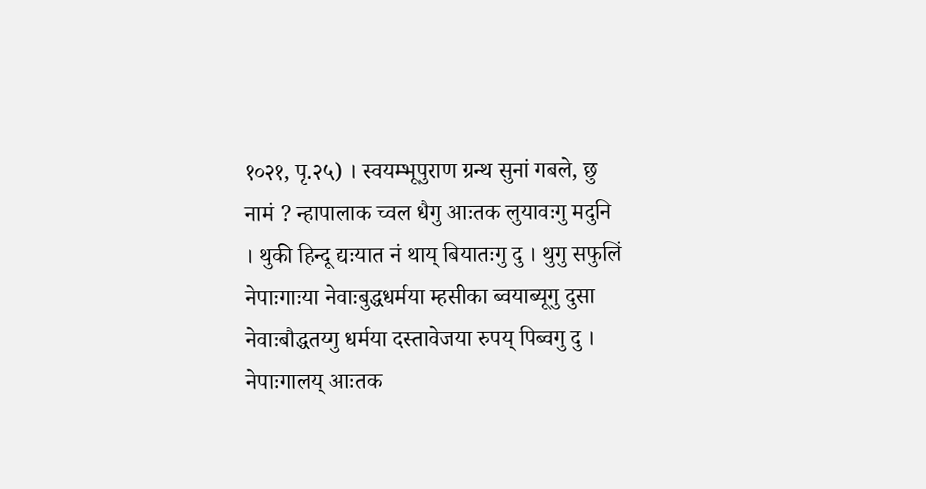१०२१, पृ.२५) । स्वयम्भूपुराण ग्रन्थ सुनां गबले, छु नामं ? न्हापालाक च्वल धैगु आःतक लुयावःगु मदुनि । थुकी हिन्दू द्यःयात नं थाय् बियातःगु दु । थुगु सफुलिं नेपाःगाःया नेवाःबुद्धधर्मया म्हसीका ब्वयाब्यूगु दुसा नेवाःबौद्धतय्गु धर्मया दस्तावेजया रुपय् पिब्वगु दु । नेपाःगालय् आःतक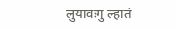लुयावःगु ल्हातं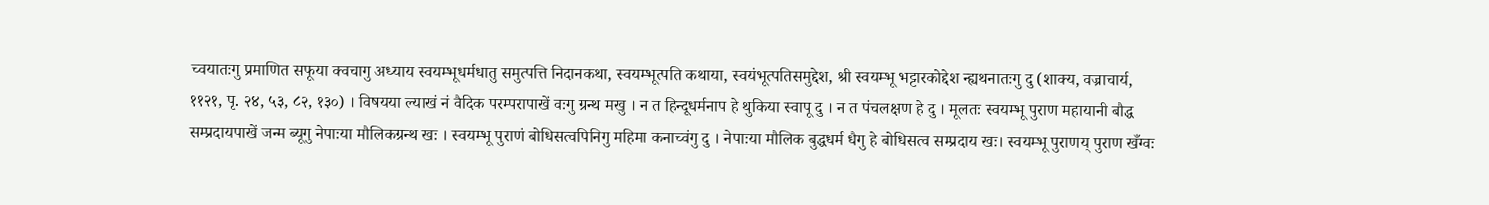च्वयातःगु प्रमाणित सफूया क्वचागु अध्याय स्वयम्भूधर्मधातु समुत्पत्ति निदानकथा, स्वयम्भूत्पति कथाया, स्वयंभूत्पतिसमुद्देश, श्री स्वयम्भू भट्टारकोद्देश न्ह्यथनातःगु दु (शाक्य, वज्राचार्य, ११२१, पृ. २४, ५३, ८२, १३०) । विषयया ल्याखं नं वैदिक परम्परापाखें वःगु ग्रन्थ मखु । न त हिन्दूधर्मनाप हे थुकिया स्वापू दु । न त पंचलक्षण हे दु । मूलतः स्वयम्भू पुराण महायानी बौद्ध सम्प्रदायपाखें जन्म ब्यूगु नेपाःया मौलिकग्रन्थ खः । स्वयम्भू पुराणं बोधिसत्वपिनिगु महिमा कनाच्वंगु दु । नेपाःया मौलिक बुद्धधर्म धैगु हे बोधिसत्व सम्प्रदाय खः। स्वयम्भू पुराणय् पुराण खँग्वः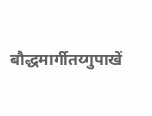बौद्धमार्गीतय्गुपाखें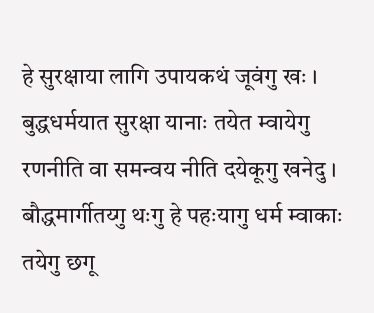हे सुरक्षाया लागि उपायकथं जूवंगु खः । बुद्धधर्मयात सुरक्षा यानाः तयेत म्वायेगु रणनीति वा समन्वय नीति दयेकूगु खनेदु । बौद्धमार्गीतय्गु थःगु हे पहःयागु धर्म म्वाकाः तयेगु छगू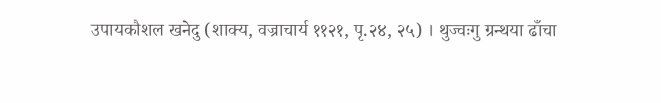उपायकौशल खनेदु (शाक्य, वज्राचार्य ११२१, पृ.२४, २५) । थुज्वःगु ग्रन्थया ढाँचा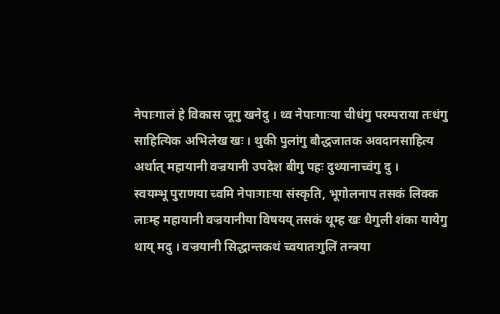नेपाःगालं हे विकास जूगु खनेदु । थ्व नेपाःगाःया चीधंगु परम्पराया तःधंगु साहित्यिक अभिलेख खः । थुकी पुलांगु बौद्धजातक अवदानसाहित्य अर्थात् महायानी वज्रयानी उपदेश बीगु पहः दुथ्यानाच्वंगु दु ।
स्वयम्भू पुराणया च्वमि नेपाःगाःया संस्कृति, भूगोलनाप तसकं लिक्क लाःम्ह महायानी वज्रयानीया विषयय् तसकं थूम्ह खः धैगुली शंका यायेगु थाय् मदु । वज्रयानी सिद्धान्तकथं च्वयातःगुलिं तन्त्रया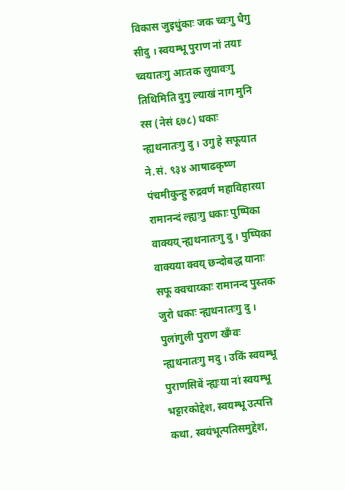विकास जुइधुंकाः जक च्वःगु धैगु सीदु । स्वयम्भू पुराण नां तयाः च्वयातःगु आःतक लुयावःगु तिथिमिति दुगु ल्याखं नाग मुनि रस (नेसं ६७८) धकाः न्ह्यथनातःगु दु । उगु हे सफूयात ने.सं. ९३४ आषाढकृष्ण पंचमीकुन्हु रुद्रवर्ण महाविहारया रामानन्दं ल्ह्यःगु धकाः पुष्पिका वाक्यय् न्ह्यथनातःगु दु । पुष्पिका वाक्यया क्वय् छन्दोबद्ध यानाः सफू क्वचाय्काः रामानन्द पुस्तक जुरो धकाः न्ह्यथनातःगु दु ।
पुलांगुली पुराण खँग्वः न्ह्यथनातःगु मदु । उकिं स्वयम्भू पुराणसिबें न्ह्यःया नां स्वयम्भू भट्टारकोद्देश, स्वयम्भू उत्पत्ति कथा, स्वयंभूत्पतिसमुद्देश,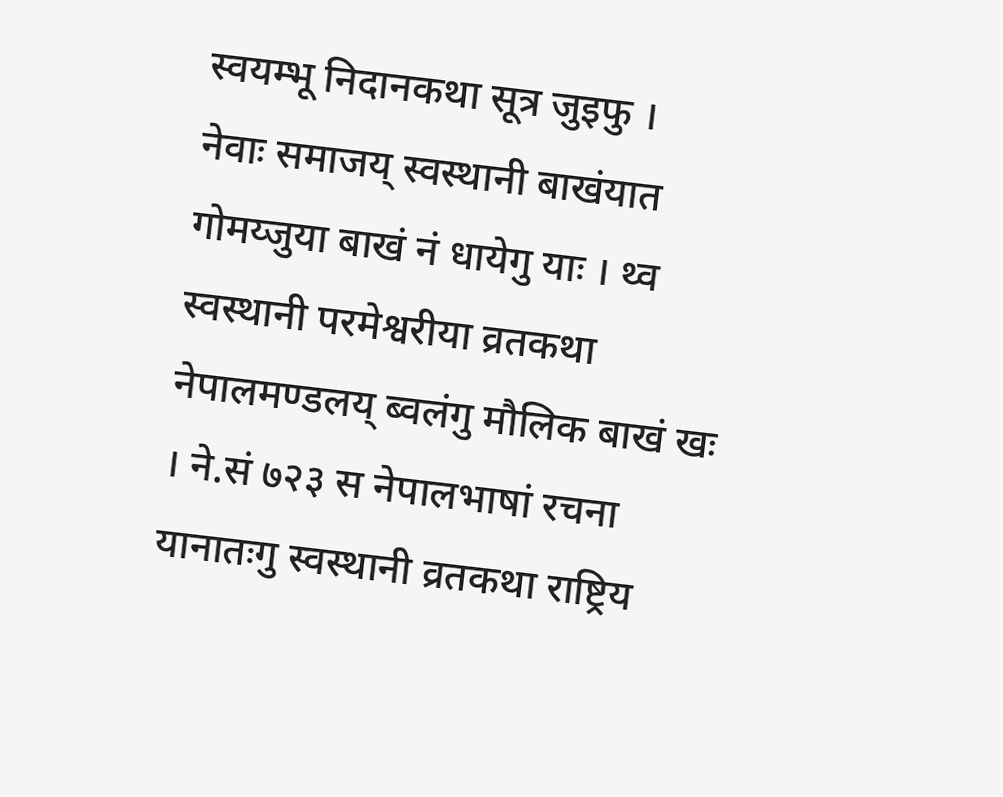स्वयम्भू निदानकथा सूत्र जुइफु ।
नेवाः समाजय् स्वस्थानी बाखंयात गोमय्जुया बाखं नं धायेगु याः । थ्व स्वस्थानी परमेश्वरीया व्रतकथा नेपालमण्डलय् ब्वलंगु मौलिक बाखं खः । ने.सं ७२३ स नेपालभाषां रचना यानातःगु स्वस्थानी व्रतकथा राष्ट्रिय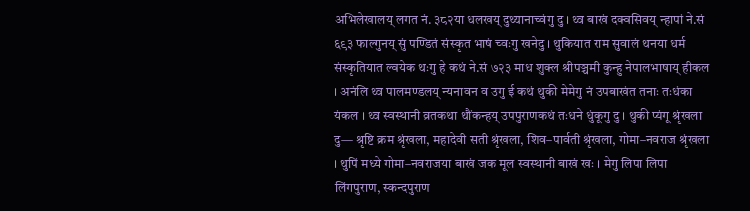अभिलेखालय् लगत नं. ३८२या धलखय् दुथ्यानाच्वंगु दु । थ्व बाखं दक्वसिवय् न्हापां ने.सं ६९३ फाल्गुनय् सुं पण्डितं संस्कृत भाषं च्वःगु खनेदु । थुकियात राम सुवालं थनया धर्म संस्कृतियात ल्वयेक थःगु हे कथं ने.सं ७२३ माध शुक्ल श्रीपञ्चमी कुन्हु नेपालभाषाय् हीकल । अनंलि थ्व पालमण्डलय् न्यनावन व उगु ई कथं थुकी मेमेगु नं उपबाखंत तनाः तःधंका यंकल । थ्व स्वस्थानी व्रतकथा थौंकन्हय् उपपुराणकथं तःधने धुंकूगु दु । थुकी प्यंगू श्रृंखला दु— श्रृष्टि क्रम श्रृंखला, महादेवी सती श्रृंखला, शिव–पार्वती श्रृंखला, गोमा–नवराज श्रृंखला । थुपिं मध्ये गोमा–नवराजया बाखं जक मूल स्वस्थानी बाखं खः । मेगु लिपा लिपा लिंगपुराण, स्कन्दपुराण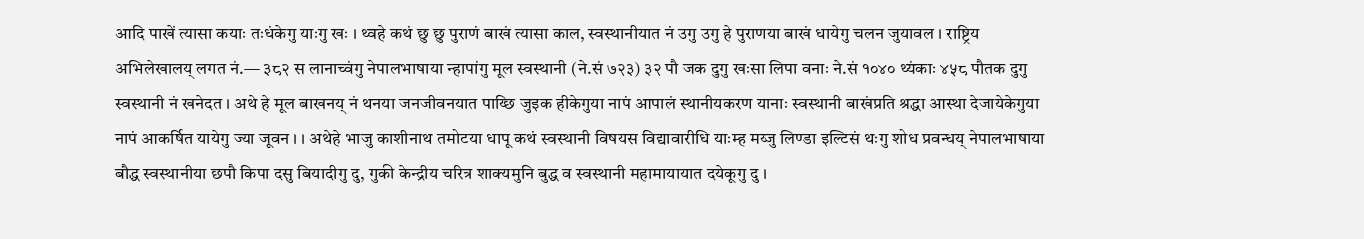आदि पाखें त्यासा कयाः तःधंकेगु याःगु खः । थ्वहे कथं छु छु पुराणं बाखं त्यासा काल, स्वस्थानीयात नं उगु उगु हे पुराणया बाखं धायेगु चलन जुयावल । राष्ट्रिय अभिलेखालय् लगत नं.— ३८२ स लानाच्वंगु नेपालभाषाया न्हापांगु मूल स्वस्थानी (ने.सं ७२३) ३२ पौ जक दुगु खःसा लिपा वनाः ने.सं १०४० थ्यंकाः ४५८ पौतक दुगु स्वस्थानी नं खनेदत । अथे हे मूल बाखनय् नं थनया जनजीवनयात पाय्छि जुइक हीकेगुया नापं आपालं स्थानीयकरण यानाः स्वस्थानी बाखंप्रति श्रद्धा आस्था देजायेकेगुया नापं आकर्षित यायेगु ज्या जूवन । । अथेहे भाजु काशीनाथ तमोटया धापू कथं स्वस्थानी विषयस विद्यावारीधि याःम्ह मय्जु लिण्डा इल्टिसं थःगु शोध प्रवन्धय् नेपालभाषाया बौद्ध स्वस्थानीया छपौ किपा दसु बियादीगु दु, गुकी केन्द्रीय चरित्र शाक्यमुनि बुद्ध व स्वस्थानी महामायायात दयेकूगु दु ।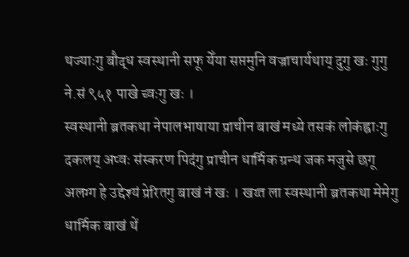थज्याःगु बौद्ध स्वस्थानी सफू येँया सप्तमुनि वज्राचार्यथाय् दुगु खः गुगु ने.सं ९५१ पाखे च्वःगु खः ।
स्वस्थानी ब्रतकथा नेपालभाषाया प्राचीन बाखं मध्ये तसकं लोकंह्वाःगु दकलय् अप्वः संस्करण पिदंगु प्राचीन धार्मिक ग्रन्थ जक मजुसे छगू अलग्ग हे उद्देश्यं प्रेरितगु बाखं नं खः । खय्त ला स्वस्थानी ब्रतकथा मेमेगु धार्मिक बाखं थें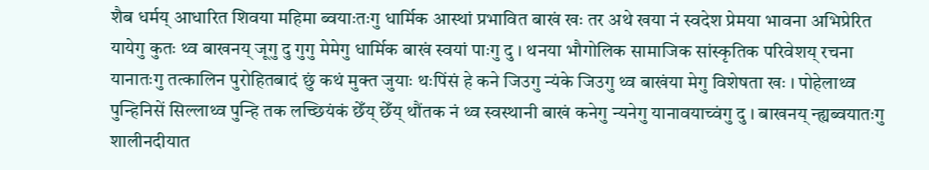शैब धर्मय् आधारित शिवया महिमा ब्वयाःतःगु धार्मिक आस्थां प्रभावित बाखं खः तर अथे खया नं स्वदेश प्रेमया भावना अभिप्रेरित यायेगु कुतः थ्व बाखनय् जूगु दु गुगु मेमेगु धार्मिक बाखं स्वयां पाःगु दु । थनया भौगोलिक सामाजिक सांस्कृतिक परिवेशय् रचना यानातःगु तत्कालिन पुरोहितबादं छुं कथं मुक्त जुयाः थःपिंसं हे कने जिउगु न्यंके जिउगु थ्व बाखंया मेगु विशेषता खः । पोहेलाथ्व पुन्हिनिसें सिल्लाथ्व पुन्हि तक लच्छियंकं छेँय् छेँय् थौंतक नं थ्व स्वस्थानी बाखं कनेगु न्यनेगु यानावयाच्वंगु दु । बाखनय् न्ह्यब्वयातःगु शालीनदीयात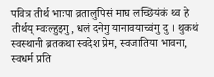पवित्र तीर्थ भाःपा व्रतालुपिसं माघ लच्छियंकं थ्व हे तीर्थय् म्वःल्हुइगु, धलं दनेगु यानावयाच्वंगु दु । थुकथं स्वस्थानी ब्रतकथा स्वदेश प्रेम, स्वजातिया भावना, स्वधर्म प्रति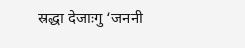स्रद्धा देजाःगु ‘जननी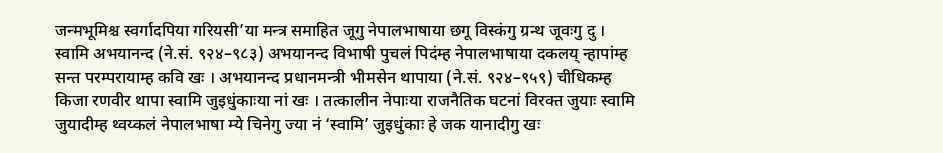जन्मभूमिश्च स्वर्गादपिया गरियसी’या मन्त्र समाहित जूगु नेपालभाषाया छगू विस्कंगु ग्रन्थ जूवःगु दु ।
स्वामि अभयानन्द (ने.सं. ९२४–९८३) अभयानन्द विभाषी पुचलं पिदंम्ह नेपालभाषाया दकलय् न्हापांम्ह सन्त परम्परायाम्ह कवि खः । अभयानन्द प्रधानमन्त्री भीमसेन थापाया (ने.सं. ९२४–९५९) चीधिकम्ह किजा रणवीर थापा स्वामि जुइधुंकाःया नां खः । तत्कालीन नेपाःया राजनैतिक घटनां विरक्त जुयाः स्वामि जुयादीम्ह थ्वय्कलं नेपालभाषा म्ये चिनेगु ज्या नं ‘स्वामि’ जुइधुंकाः हे जक यानादीगु खः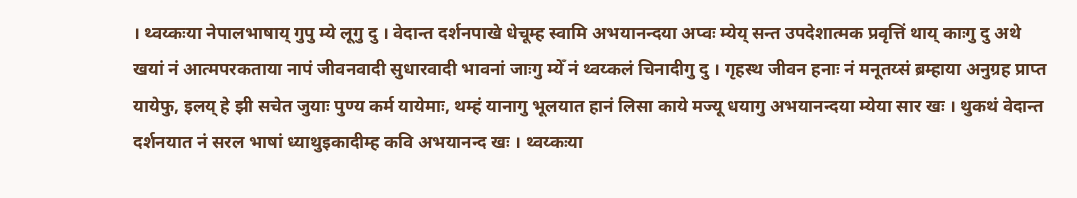। थ्वय्कःया नेपालभाषाय् गुपु म्ये लूगु दु । वेदान्त दर्शनपाखे धेचूम्ह स्वामि अभयानन्दया अप्वः म्येय् सन्त उपदेशात्मक प्रवृत्तिं थाय् काःगु दु अथे खयां नं आत्मपरकताया नापं जीवनवादी सुधारवादी भावनां जाःगु म्येँ नं थ्वय्कलं चिनादीगु दु । गृहस्थ जीवन हनाः नं मनूतय्सं ब्रम्हाया अनुग्रह प्राप्त यायेफु, इलय् हे झी सचेत जुयाः पुण्य कर्म यायेमाः, थम्हं यानागु भूलयात हानं लिसा काये मज्यू धयागु अभयानन्दया म्येया सार खः । थुकथं वेदान्त दर्शनयात नं सरल भाषां ध्याथुइकादीम्ह कवि अभयानन्द खः । थ्वय्कःया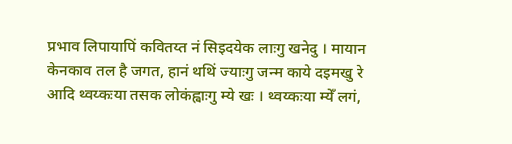प्रभाव लिपायापिं कवितय्त नं सिइदयेक लाःगु खनेदु । मायान केनकाव तल है जगत, हानं थथिं ज्याःगु जन्म काये दइमखु रे आदि थ्वय्कःया तसक लोकंह्वाःगु म्ये खः । थ्वय्कःया म्येँ लगं,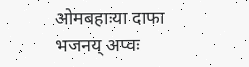ओमबहाःया दाफा भजनय् अप्वः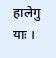हालेगु याः ।